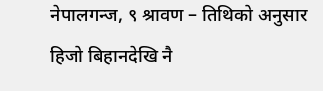नेपालगन्ज, ९ श्रावण – तिथिको अनुसार हिजो बिहानदेखि नै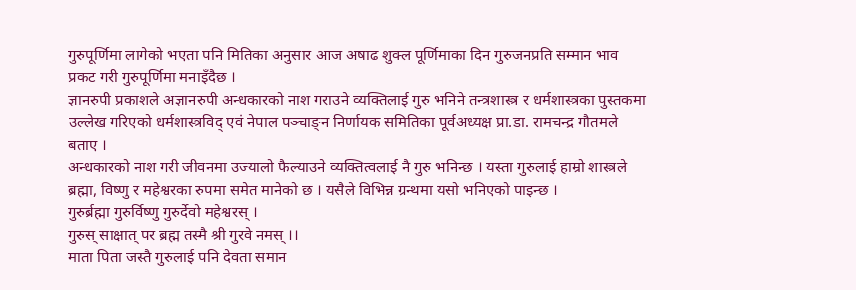गुरुपूर्णिमा लागेको भएता पनि मितिका अनुसार आज अषाढ शुक्ल पूर्णिमाका दिन गुरुजनप्रति सम्मान भाव प्रकट गरी गुरुपूर्णिमा मनाइँदैछ ।
ज्ञानरुपी प्रकाशले अज्ञानरुपी अन्धकारको नाश गराउने व्यक्तिलाई गुरु भनिने तन्त्रशास्त्र र धर्मशास्त्रका पुस्तकमा उल्लेख गरिएको धर्मशास्त्रविद् एवं नेपाल पञ्चाङ्न निर्णायक समितिका पूर्वअध्यक्ष प्रा.डा. रामचन्द्र गौतमले बताए ।
अन्धकारको नाश गरी जीवनमा उज्यालो फैल्याउने व्यक्तित्वलाई नै गुरु भनिन्छ । यस्ता गुरुलाई हाम्रो शास्त्रले ब्रह्मा, विष्णु र महेश्वरका रुपमा समेत मानेको छ । यसैले विभिन्न ग्रन्थमा यसो भनिएको पाइन्छ ।
गुरुर्ब्रह्मा गुरुर्विष्णु गुरुर्देवो महेश्वरस् ।
गुरुस् साक्षात् पर ब्रह्म तस्मै श्री गुरवे नमस् ।।
माता पिता जस्तै गुरुलाई पनि देवता समान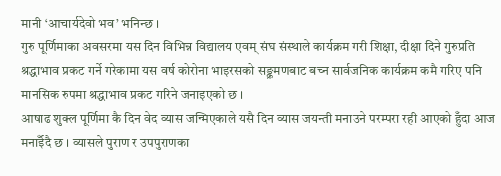मानी ‘आचार्यदेवो भव’ भनिन्छ ।
गुरु पूर्णिमाका अवसरमा यस दिन विभिन्न विद्यालय एवम् संघ संस्थाले कार्यक्रम गरी शिक्षा, दीक्षा दिने गुरुप्रति श्रद्धाभाव प्रकट गर्ने गरेकामा यस वर्ष कोरोना भाइरसको सङ्क्रमणबाट बच्न सार्वजनिक कार्यक्रम कमै गरिए पनि मानसिक रुपमा श्रद्धाभाव प्रकट गरिने जनाइएको छ ।
आषाढ शुक्ल पूर्णिमा कै दिन वेद व्यास जन्मिएकाले यसै दिन व्यास जयन्ती मनाउने परम्परा रही आएको हुँदा आज मनाईँदै छ । व्यासले पुराण र उपपुराणका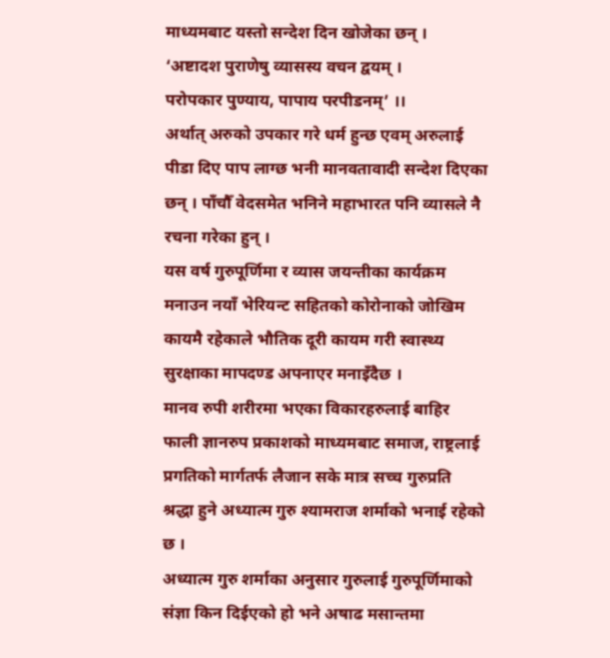माध्यमबाट यस्तो सन्देश दिन खोजेका छन् ।
‘अष्टादश पुराणेषु व्यासस्य वचन द्वयम् ।
परोपकार पुण्याय, पापाय परपीडनम्’ ।।
अर्थात् अरुको उपकार गरे धर्म हुन्छ एवम् अरुलाई पीडा दिए पाप लाग्छ भनी मानवतावादी सन्देश दिएका छन् । पाँचौँ वेदसमेत भनिने महाभारत पनि व्यासले नै रचना गरेका हुन् ।
यस वर्ष गुरुपूर्णिमा र व्यास जयन्तीका कार्यक्रम मनाउन नयाँ भेरियन्ट सहितको कोरोनाको जोखिम कायमै रहेकाले भौतिक दूरी कायम गरी स्वास्थ्य सुरक्षाका मापदण्ड अपनाएर मनाइँदैछ ।
मानव रुपी शरीरमा भएका विकारहरुलाई बाहिर फाली ज्ञानरुप प्रकाशको माध्यमबाट समाज, राष्ट्रलाई प्रगतिको मार्गतर्फ लैजान सके मात्र सच्च गुरुप्रति श्रद्धा हुने अध्यात्म गुरु श्यामराज शर्माको भनाई रहेको छ ।
अध्यात्म गुरु शर्माका अनुसार गुरुलाई गुरुपूर्णिमाको संज्ञा किन दिईएको हो भने अषाढ मसान्तमा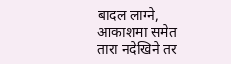बादल लाग्ने, आकाशमा समेत तारा नदेखिने तर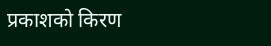प्रकाशको किरण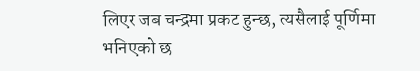लिएर जब चन्द्रमा प्रकट हुन्छ, त्यसैलाई पूर्णिमा भनिएको छ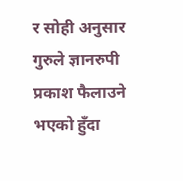र सोही अनुसार गुरुले ज्ञानरुपी प्रकाश फैलाउने भएको हुँदा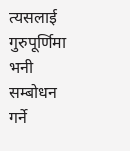त्यसलाई गुरुपूर्णिमा भनी सम्बोधन गर्ने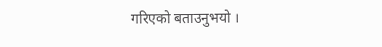गरिएको बताउनुभयो ।